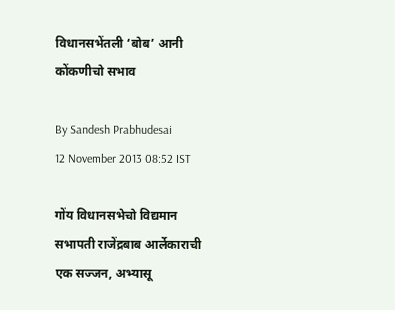विधानसभेंतली ‘बोब’ आनी कोंकणीचो सभाव

By Sandesh Prabhudesai
12 November 2013 08:52 IST

गोंय विधानसभेचो विद्यमान सभापती राजेंद्रबाब आर्लेकाराची एक सज्जन, अभ्यासू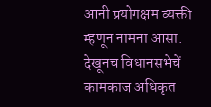आनी प्रयोगक्षम व्यक्ती म्हणून नामना आसा. देखूनच विधानसभेचें कामकाज अधिकृत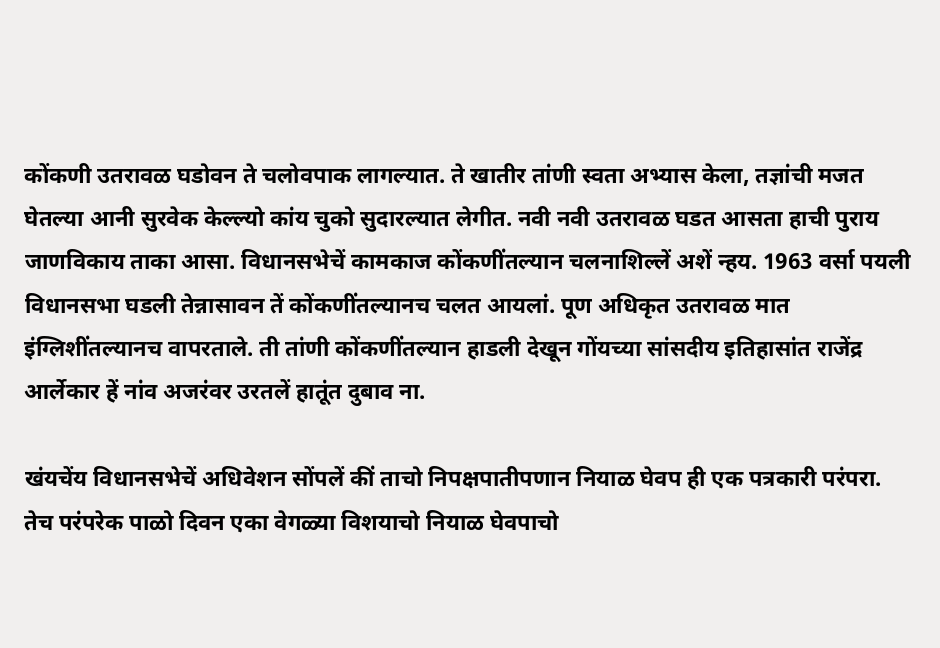कोंकणी उतरावळ घडोवन ते चलोवपाक लागल्यात. ते खातीर तांणी स्वता अभ्यास केला, तज्ञांची मजत घेतल्या आनी सुरवेक केल्ल्यो कांय चुको सुदारल्यात लेगीत. नवी नवी उतरावळ घडत आसता हाची पुराय जाणविकाय ताका आसा. विधानसभेचें कामकाज कोंकणींतल्यान चलनाशिल्लें अशें न्हय. 1963 वर्सा पयली विधानसभा घडली तेन्नासावन तें कोंकणींतल्यानच चलत आयलां. पूण अधिकृत उतरावळ मात इंग्लिशींतल्यानच वापरताले. ती तांणी कोंकणींतल्यान हाडली देखून गोंयच्या सांसदीय इतिहासांत राजेंद्र आर्लेकार हें नांव अजरंवर उरतलें हातूंत दुबाव ना.

खंयचेंय विधानसभेचें अधिवेशन सोंपलें कीं ताचो निपक्षपातीपणान नियाळ घेवप ही एक पत्रकारी परंपरा. तेच परंपरेक पाळो दिवन एका वेगळ्या विशयाचो नियाळ घेवपाचो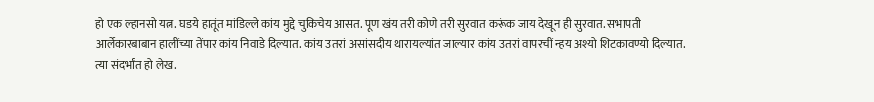हो एक ल्हानसो यत्न. घडये हातूंत मांडिल्ले कांय मुद्दे चुकिचेय आसत. पूण खंय तरी कोणे तरी सुरवात करूंक जाय देखून ही सुरवात. सभापती आर्लेकारबाबान हालींच्या तेंपार कांय निवाडे दिल्यात. कांय उतरां असांसदीय थारायल्यांत जाल्यार कांय उतरां वापरचीं न्हय अश्यो शिटकावण्यो दिल्यात. त्या संदर्भांत हो लेख.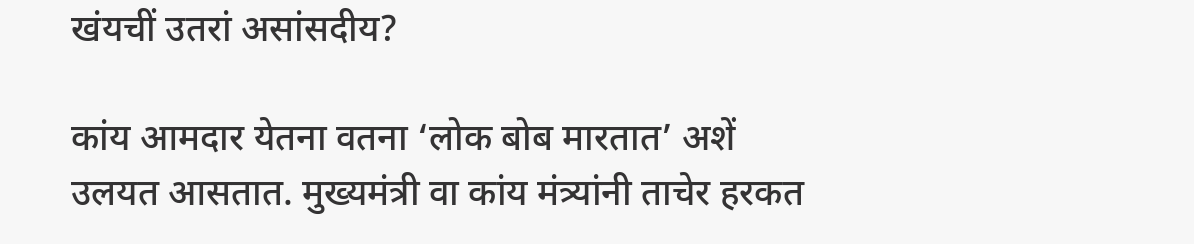खंयचीं उतरां असांसदीय?

कांय आमदार येतना वतना ‘लोक बोब मारतात’ अशें उलयत आसतात. मुख्यमंत्री वा कांय मंत्र्यांनी ताचेर हरकत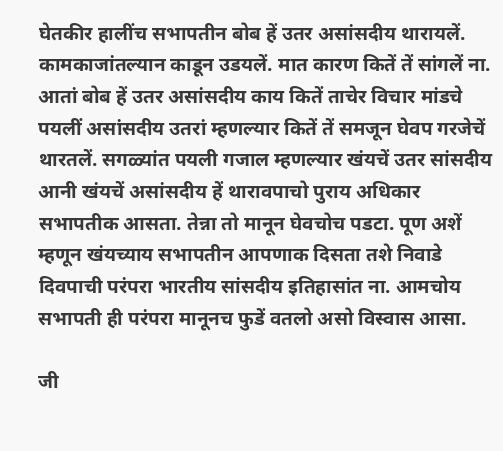घेतकीर हालींच सभापतीन बोब हें उतर असांसदीय थारायलें. कामकाजांतल्यान काडून उडयलें. मात कारण कितें तें सांगलें ना. आतां बोब हें उतर असांसदीय काय कितें ताचेर विचार मांडचे पयलीं असांसदीय उतरां म्हणल्यार कितें तें समजून घेवप गरजेचें थारतलें. सगळ्यांत पयली गजाल म्हणल्यार खंयचें उतर सांसदीय आनी खंयचें असांसदीय हें थारावपाचो पुराय अधिकार सभापतीक आसता. तेन्ना तो मानून घेवचोच पडटा. पूण अशें म्हणून खंयच्याय सभापतीन आपणाक दिसता तशे निवाडे दिवपाची परंपरा भारतीय सांसदीय इतिहासांत ना. आमचोय सभापती ही परंपरा मानूनच फुडें वतलो असो विस्वास आसा.

जी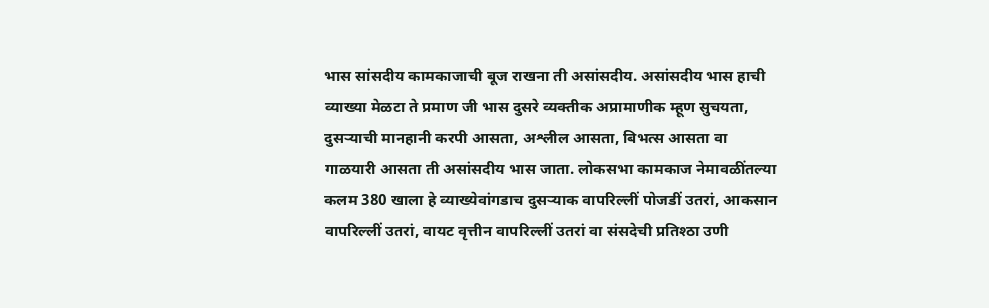भास सांसदीय कामकाजाची बूज राखना ती असांसदीय. असांसदीय भास हाची व्याख्या मेळटा ते प्रमाण जी भास दुसरे व्यक्तीक अप्रामाणीक म्हूण सुचयता, दुसऱ्याची मानहानी करपी आसता, अश्लील आसता, बिभत्स आसता वा गाळयारी आसता ती असांसदीय भास जाता. लोकसभा कामकाज नेमावळींतल्या कलम 380 खाला हे व्याख्येवांगडाच दुसऱ्याक वापरिल्लीं पोजडीं उतरां, आकसान वापरिल्लीं उतरां, वायट वृत्तीन वापरिल्लीं उतरां वा संसदेची प्रतिश्ठा उणी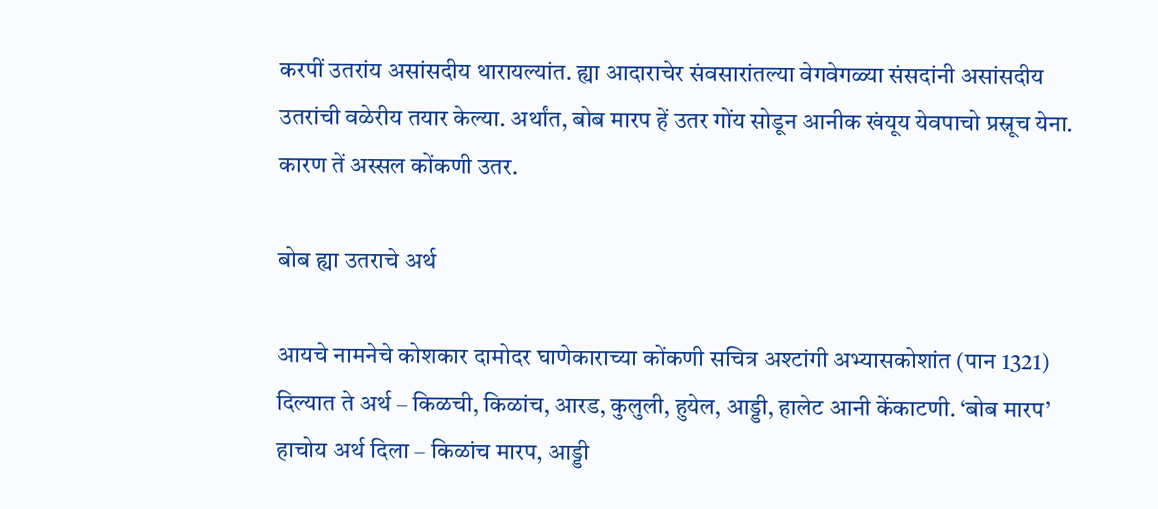करपीं उतरांय असांसदीय थारायल्यांत. ह्या आदाराचेर संवसारांतल्या वेगवेगळ्या संसदांनी असांसदीय उतरांची वळेरीय तयार केल्या. अर्थांत, बोब मारप हें उतर गोंय सोडून आनीक खंयूय येवपाचो प्रस्नूच येना. कारण तें अस्सल कोंकणी उतर.

बोब ह्या उतराचे अर्थ

आयचे नामनेचे कोशकार दामोदर घाणेकाराच्या कोंकणी सचित्र अश्टांगी अभ्यासकोशांत (पान 1321) दिल्यात ते अर्थ – किळची, किळांच, आरड, कुलुली, हुयेल, आड्डी, हालेट आनी केंकाटणी. ‘बोब मारप’ हाचोय अर्थ दिला – किळांच मारप, आड्डी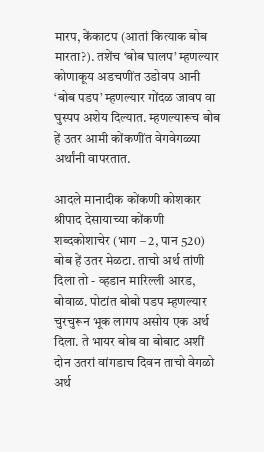मारप, केंकाटप (आतां कित्याक बोब मारता?). तशेंच ‘बोब घालप’ म्हणल्यार कोणाकूय अडचणींत उडोवप आनी ‘बोब पडप’ म्हणल्यार गोंदळ जावप वा घुस्पप अशेय दिल्यात. म्हणल्यारूच बोब हें उतर आमी कोंकणींत वेगवेगळ्या अर्थांनी वापरतात.

आदले मानादीक कोंकणी कोशकार श्रीपाद देसायाच्या कोंकणी शब्दकोशाचेर (भाग – 2, पान 520) बोब हें उतर मेळटा. ताचो अर्थ तांणी दिला तो - व्हडान मारिल्ली आरड, बोवाळ. पोटांत बोबो पडप म्हणल्यार चुरचुरून भूक लागप असोय एक अर्थ दिला. ते भायर बोब वा बोबाट अशीं दोन उतरां वांगडाच दिवन ताचो वेगळो अर्थ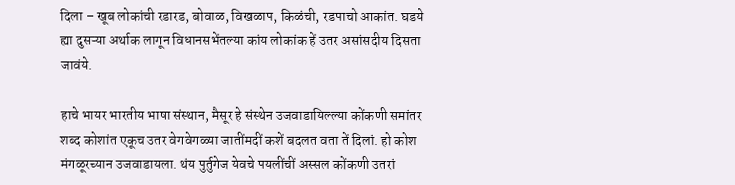दिला – खूब लोकांची रडारड, बोवाळ, विखळाप, किळंची, रडपाचो आकांत. घडये ह्या दुसऱ्या अर्थाक लागून विधानसभेंतल्या कांय लोकांक हें उतर असांसदीय दिसता जावंये.

हाचे भायर भारतीय भाषा संस्थान, मैसूर हे संस्थेन उजवाडायिल्ल्या कोंकणी समांतर शब्द कोशांत एकूच उतर वेगवेगळ्या जातींमदीं कशें बदलत वता तें दिलां. हो कोश मंगळूरच्यान उजवाडायला. थंय पुर्तुगेज येवचे पयलींचीं अस्सल कोंकणी उतरां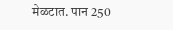मेळटात. पान 250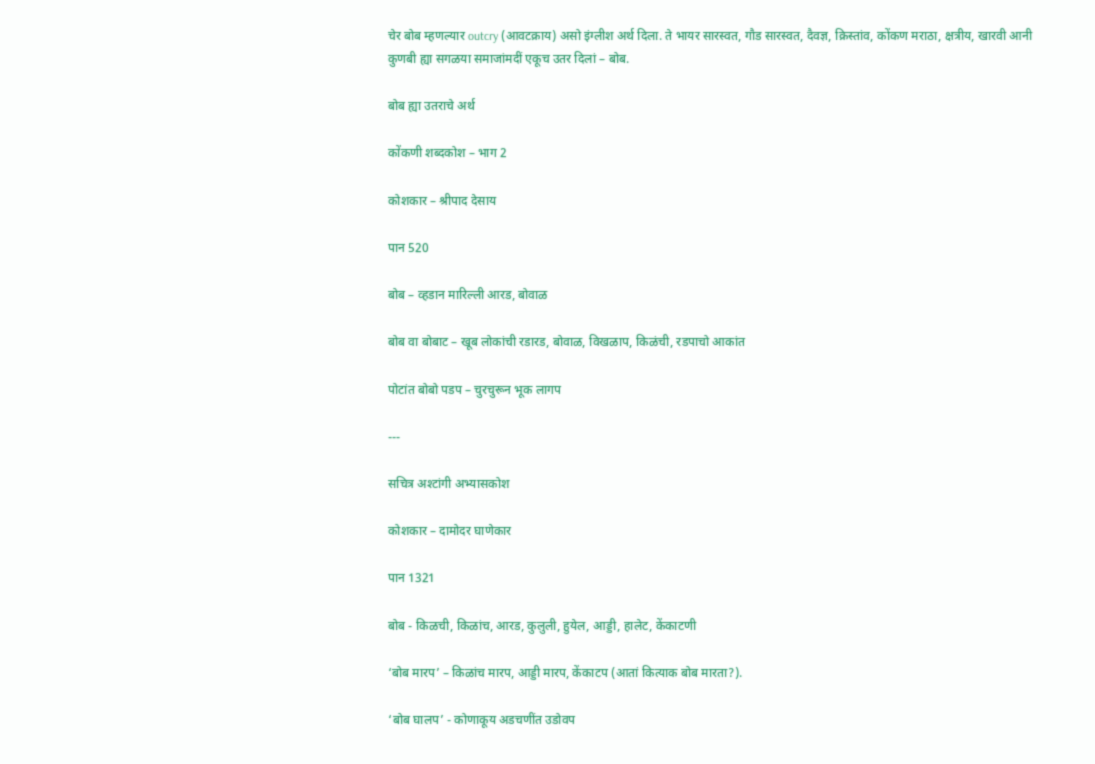चेर बोब म्हणल्यार outcry (आवटक्राय) असो इंग्लीश अर्थ दिला. ते भायर सारस्वत, गौड सारस्वत, दैवज्ञ, क्रिस्तांव, कोंकण मराठा, क्षत्रीय, खारवी आनी कुणबी ह्या सगळया समाजांमदीं एकूच उतर दिलां – बोब.

बोब ह्या उतराचे अर्थ

कोंकणी शब्दकोश – भाग 2

कोशकार – श्रीपाद देसाय

पान 520

बोब – व्हडान मारिल्ली आरड, बोवाळ

बोब वा बोबाट – खूब लोकांची रडारड, बोवाळ, विखळाप, किळंची, रडपाचो आकांत

पोटांत बोबो पडप – चुरचुरून भूक लागप

---

सचित्र अश्टांगी अभ्यासकोश

कोशकार – दामोदर घाणेकार

पान 1321

बोब - किळची, किळांच, आरड, कुलुली, हुयेल, आड्डी, हालेट, केंकाटणी

‘बोब मारप’ – किळांच मारप, आड्डी मारप, केंकाटप (आतां कित्याक बोब मारता?).

‘बोब घालप’ - कोणाकूय अडचणींत उडोवप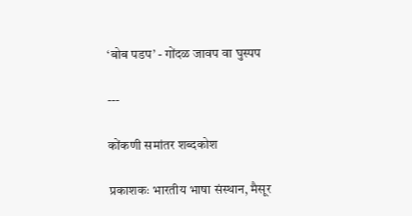‘बोब पडप’ - गोंदळ जावप वा घुस्पप

---

कोंकणी समांतर शब्दकोश

प्रकाशकः भारतीय भाषा संस्थान, मैसूर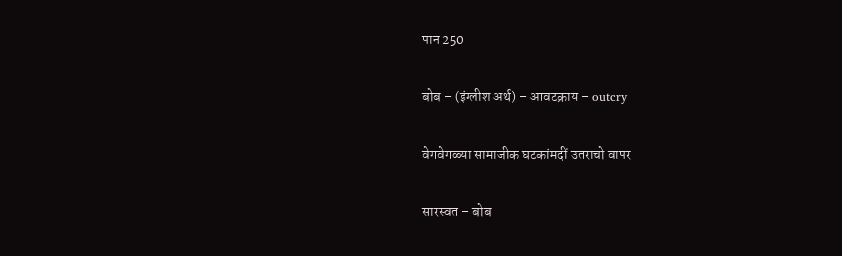पान 250

बोब – (इंग्लीश अर्थ) – आवटक्राय – outcry

वेगवेगळ्या सामाजीक घटकांमदीं उतराचो वापर

सारस्वत – बोब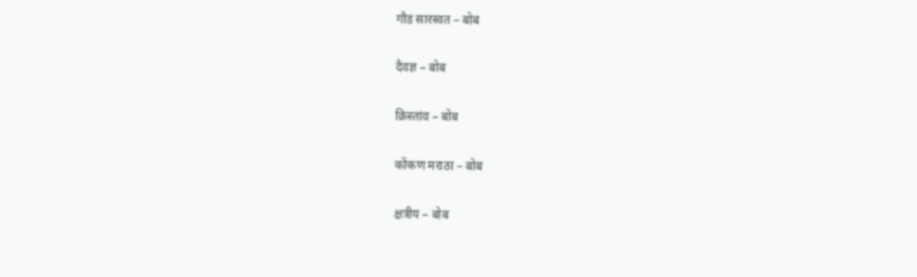गौड सारस्वत – बोब

दैवज्ञ – बोब

क्रिस्तांव – बोब

कोंकण मराठा – बोब

क्षत्रीय – बोब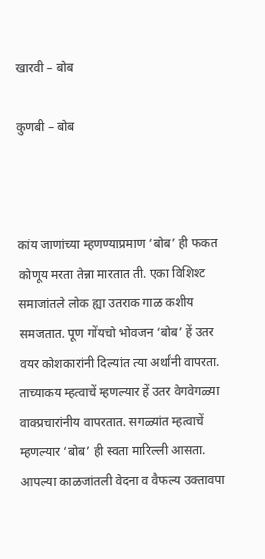खारवी – बोब

कुणबी – बोब



कांय जाणांच्या म्हणण्याप्रमाण ‘बोब’ ही फकत कोणूय मरता तेन्ना मारतात ती. एका विशिश्ट समाजांतले लोक ह्या उतराक गाळ कशीय समजतात. पूण गोंयचो भोवजन ‘बोब’ हें उतर वयर कोशकारांनी दिल्यांत त्या अर्थांनी वापरता. ताच्याकय म्हत्वाचें म्हणल्यार हें उतर वेगवेगळ्या वाक्प्रचारांनीय वापरतात. सगळ्यांत म्हत्वाचें म्हणल्यार ‘बोब’ ही स्वता मारिल्ली आसता. आपल्या काळजांतली वेदना व वैफल्य उक्तावपा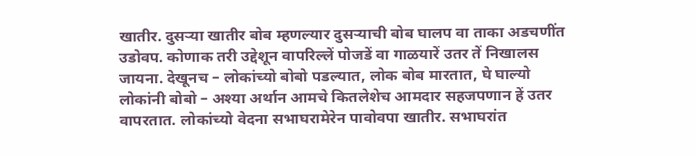खातीर. दुसऱ्या खातीर बोब म्हणल्यार दुसऱ्याची बोब घालप वा ताका अडचणींत उडोवप. कोणाक तरी उद्देशून वापरिल्लें पोजडें वा गाळयारें उतर तें निखालस जायना. देखूनच – लोकांच्यो बोबो पडल्यात, लोक बोब मारतात, घे घाल्यो लोकांनी बोबो – अश्या अर्थान आमचे कितलेशेच आमदार सहजपणान हें उतर वापरतात. लोकांच्यो वेदना सभाघरामेरेन पावोवपा खातीर. सभाघरांत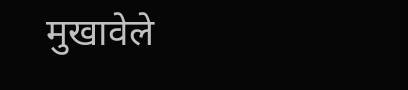मुखावेले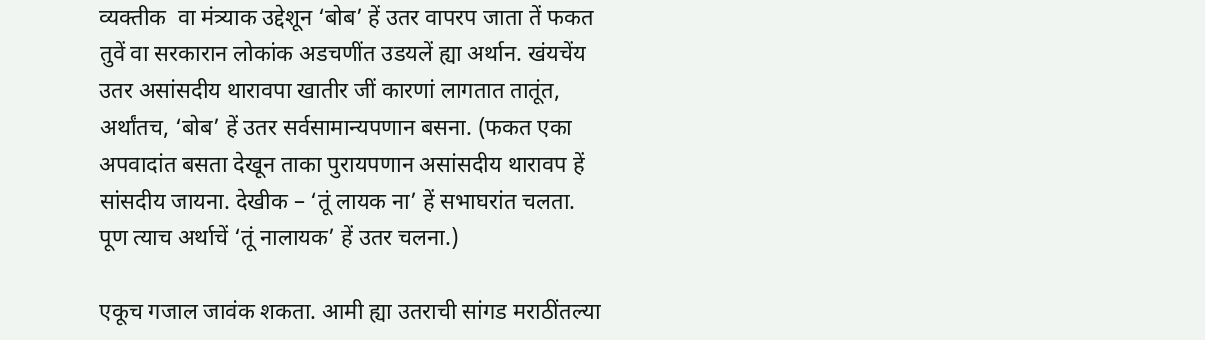व्यक्तीक  वा मंत्र्याक उद्देशून ‘बोब’ हें उतर वापरप जाता तें फकत तुवें वा सरकारान लोकांक अडचणींत उडयलें ह्या अर्थान. खंयचेंय उतर असांसदीय थारावपा खातीर जीं कारणां लागतात तातूंत, अर्थांतच, ‘बोब’ हें उतर सर्वसामान्यपणान बसना. (फकत एका अपवादांत बसता देखून ताका पुरायपणान असांसदीय थारावप हें सांसदीय जायना. देखीक – ‘तूं लायक ना’ हें सभाघरांत चलता. पूण त्याच अर्थाचें ‘तूं नालायक’ हें उतर चलना.)

एकूच गजाल जावंक शकता. आमी ह्या उतराची सांगड मराठींतल्या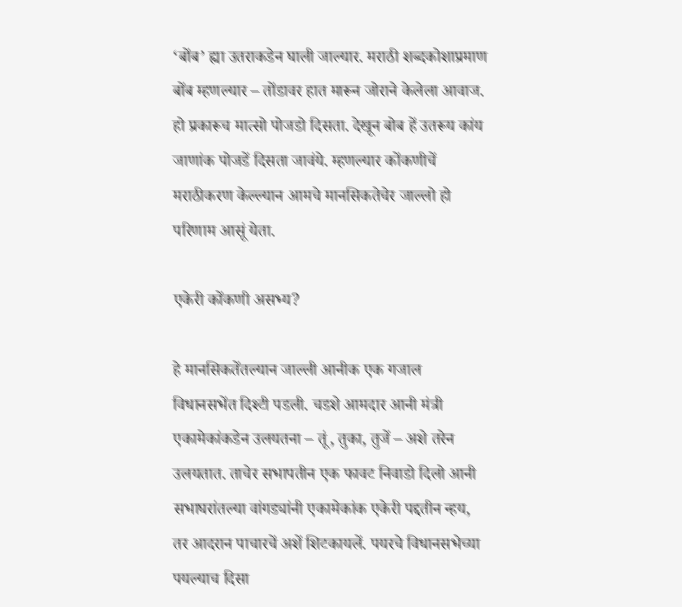‘बोंब’ ह्या उतराकडेन घाली जाल्यार. मराठी शब्दकोशाप्रमाण बोंब म्हणल्यार – तोंडावर हात मारून जोराने केलेला आवाज. हो प्रकारूच मात्सो पोजडो दिसता. देखून बोब हें उतरूय कांय जाणांक पोजडें दिसता जावंये. म्हणल्यार कोंकणीचें मराठीकरण केल्ल्यान आमचे मानसिकतेचेर जाल्लो हो परिणाम आसूं येता.

एकेरी कोंकणी असभ्य?

हे मानसिकतेंतल्यान जाल्ली आनीक एक गजाल विधानसभेंत दिश्टी पडली. चडशे आमदार आनी मंत्री एकामेकांकडेन उलयतना – तूं, तुका, तुजें – अशे तरेन उलयतात. ताचेर सभापतीन एक फावट निवाडो दिलो आनी सभाघरांतल्या वांगड्यांनी एकामेकांक एकेरी पद्दतीन न्हय, तर आदरान पाचारचें अशें शिटकायलें. पयरचे विधानसभेच्या पयल्याच दिसा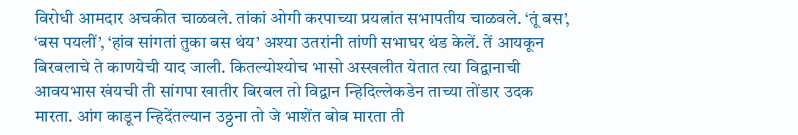विरोधी आमदार अचकीत चाळवले. तांकां ओगी करपाच्या प्रयत्नांत सभापतीय चाळवले. ‘तूं बस’, ‘बस पयलीं’, ‘हांव सांगतां तुका बस थंय’ अश्या उतरांनी तांणी सभाघर थंड केलें. तें आयकून बिरबलाचे ते काणयेची याद जाली. कितल्योश्योच भासो अस्खलीत येतात त्या विद्वानाची आवयभास खंयची ती सांगपा खातीर बिरबल तो विद्वान न्हिदिल्लेकडेन ताच्या तोंडार उदक मारता. आंग काडून न्हिदेंतल्यान उठ्ठना तो जे भाशेंत बोब मारता ती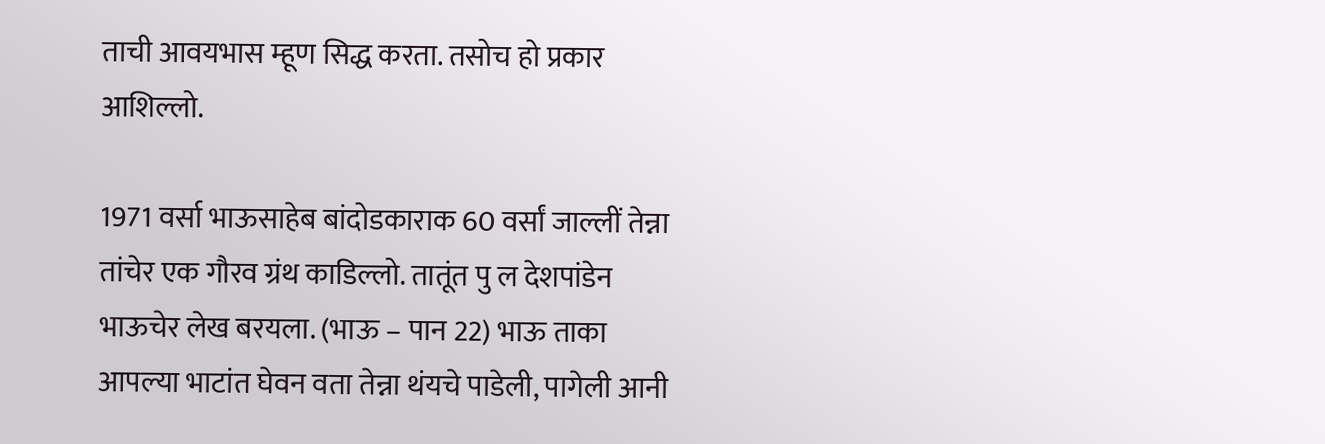ताची आवयभास म्हूण सिद्ध करता. तसोच हो प्रकार आशिल्लो.

1971 वर्सा भाऊसाहेब बांदोडकाराक 60 वर्सां जाल्लीं तेन्ना तांचेर एक गौरव ग्रंथ काडिल्लो. तातूंत पु ल देशपांडेन भाऊचेर लेख बरयला. (भाऊ – पान 22) भाऊ ताका आपल्या भाटांत घेवन वता तेन्ना थंयचे पाडेली, पागेली आनी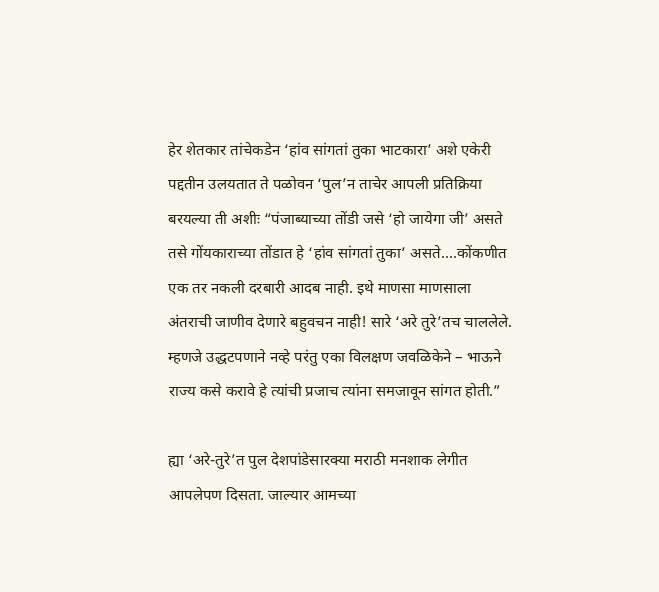हेर शेतकार तांचेकडेन ‘हांव सांगतां तुका भाटकारा’ अशे एकेरी पद्दतीन उलयतात ते पळोवन ‘पुल’न ताचेर आपली प्रतिक्रिया बरयल्या ती अशीः “पंजाब्याच्या तोंडी जसे ‘हो जायेगा जी’ असते तसे गोंयकाराच्या तोंडात हे ‘हांव सांगतां तुका’ असते....कोंकणीत एक तर नकली दरबारी आदब नाही. इथे माणसा माणसाला अंतराची जाणीव देणारे बहुवचन नाही! सारे ‘अरे तुरे’तच चाललेले. म्हणजे उद्धटपणाने नव्हे परंतु एका विलक्षण जवळिकेने – भाऊने राज्य कसे करावे हे त्यांची प्रजाच त्यांना समजावून सांगत होती.”

ह्या ‘अरे-तुरे’त पुल देशपांडेसारक्या मराठी मनशाक लेगीत आपलेपण दिसता. जाल्यार आमच्या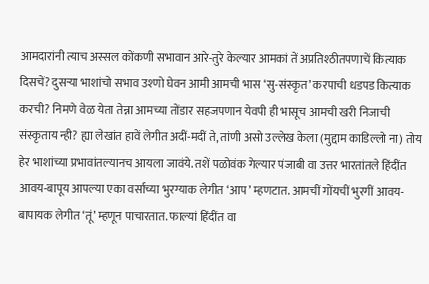आमदारांनी त्याच अस्सल कोंकणी सभावान आरे-तुरे केल्यार आमकां तें अप्रतिश्ठीतपणाचें कित्याक दिसचें? दुसऱ्या भाशांचो सभाव उश्णो घेवन आमी आमची भास ‘सु-संस्कृत’ करपाची धडपड कित्याक करची? निमणे वेळ येता तेन्ना आमच्या तोंडार सहजपणान येवपी ही भासूच आमची खरी निजाची संस्कृताय न्ही? ह्या लेखांत हावें लेगीत अदीं-मदीं ते, तांणी असो उल्लेख केला (मुद्दाम काडिल्लो ना) तोय हेर भाशांच्या प्रभावांतल्यानच आयला जावंये. तशें पळोवंक गेल्यार पंजाबी वा उत्तर भारतांतले हिंदींत आवय-बापूय आपल्या एका वर्साच्या भुरग्याक लेगीत ‘आप’ म्हणटात. आमचीं गोंयचीं भुरगीं आवय-बापायक लेगीत ‘तूं’ म्हणून पाचारतात. फाल्यां हिंदींत वा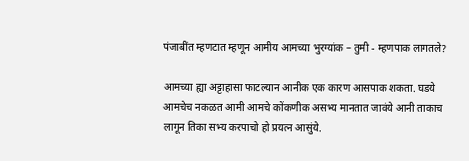पंजाबींत म्हणटात म्हणून आमीय आमच्या भुरग्यांक – तुमी - म्हणपाक लागतले?

आमच्या ह्या अट्टाहासा फाटल्यान आनीक एक कारण आसपाक शकता. घडये आमचेच नकळत आमी आमचे कोंकणीक असभ्य मानतात जावंये आनी ताकाच लागून तिका सभ्य करपाचो हो प्रयत्न आसुंये.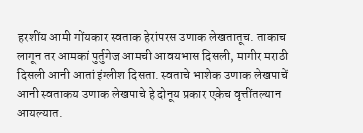हरशींय आमी गोंयकार स्वताक हेरांपरस उणाक लेखतातूच. ताकाच लागून तर आमकां पुर्तुगेज आमची आवयभास दिसली, मागीर मराठी दिसली आनी आतां इंग्लीश दिसता. स्वताचे भाशेक उणाक लेखपाचें आनी स्वताकय उणाक लेखपाचे हे दोनूय प्रकार एकेच वृत्तींतल्यान आयल्यात.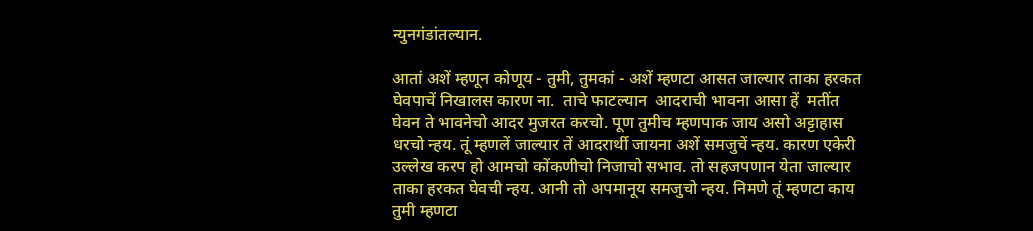न्युनगंडांतल्यान.

आतां अशें म्हणून कोणूय - तुमी, तुमकां - अशें म्हणटा आसत जाल्यार ताका हरकत घेवपाचें निखालस कारण ना.  ताचे फाटल्यान  आदराची भावना आसा हें  मतींत घेवन ते भावनेचो आदर मुजरत करचो. पूण तुमीच म्हणपाक जाय असो अट्टाहास धरचो न्हय. तूं म्हणलें जाल्यार तें आदरार्थी जायना अशें समजुचें न्हय. कारण एकेरी उल्लेख करप हो आमचो कोंकणीचो निजाचो सभाव. तो सहजपणान येता जाल्यार ताका हरकत घेवची न्हय. आनी तो अपमानूय समजुचो न्हय. निमणे तूं म्हणटा काय तुमी म्हणटा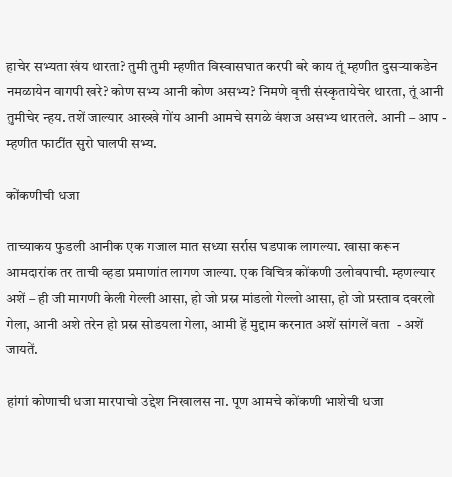हाचेर सभ्यता खंय थारता? तुमी तुमी म्हणीत विस्वासघात करपी बरे काय तूं म्हणीत दुसऱ्याकडेन नमळायेन वागपी खरे? कोण सभ्य आनी कोण असभ्य? निमणे वृत्ती संस्कृतायेचेर थारता, तूं आनी तुमीचेर न्हय. तशें जाल्यार आख्खे गोंय आनी आमचे सगळे वंशज असभ्य थारतले. आनी – आप - म्हणीत फाटींत सुरो घालपी सभ्य.

कोंकणीची धजा

ताच्याकय फुडली आनीक एक गजाल मात सध्या सर्रास घडपाक लागल्या. खासा करून आमदारांक तर ताची व्हडा प्रमाणांत लागण जाल्या. एक विचित्र कोंकणी उलोवपाची. म्हणल्यार अशें – ही जी मागणी केली गेल्ली आसा, हो जो प्रस्न मांडलो गेल्लो आसा, हो जो प्रस्ताव दवरलो गेला, आनी अशे तरेन हो प्रस्न सोडयला गेला, आमी हें मुद्दाम करनात अशें सांगलें वता  - अशें जायतें.

हांगां कोणाची धजा मारपाचो उद्देश निखालस ना. पूण आमचे कोंकणी भाशेची धजा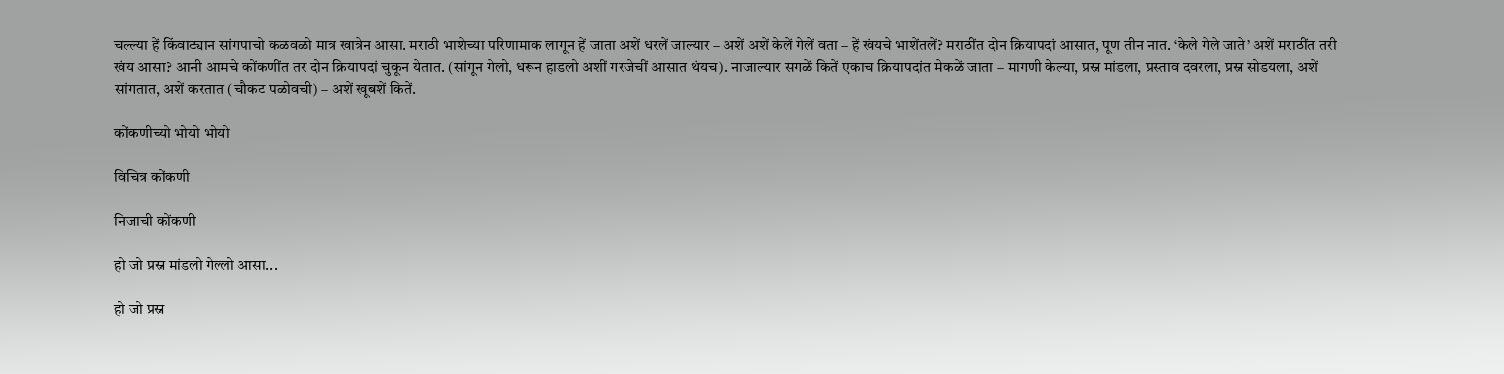चल्ल्या हें किंवाट्यान सांगपाचो कळवळो मात्र खात्रेन आसा. मराठी भाशेच्या परिणामाक लागून हें जाता अशें धरलें जाल्यार – अशें अशें केलें गेलें वता – हें खंयचे भाशेंतलें? मराठींत दोन क्रियापदां आसात, पूण तीन नात. ‘केले गेले जाते’ अशें मराठींत तरी खंय आसा? आनी आमचे कोंकणींत तर दोन क्रियापदां चुकून येतात. (सांगून गेलो, धरून हाडलो अशीं गरजेचीं आसात थंयच). नाजाल्यार सगळें कितें एकाच क्रियापदांत मेकळें जाता – मागणी केल्या, प्रस्न मांडला, प्रस्ताव दवरला, प्रस्न सोडयला, अशें सांगतात, अशें करतात (चौकट पळोवची) – अशें खूबशें कितें.

कोंकणीच्यो भोयो भोयो

विचित्र कोंकणी

निजाची कोंकणी

हो जो प्रस्न मांडलो गेल्लो आसा...

हो जो प्रस्न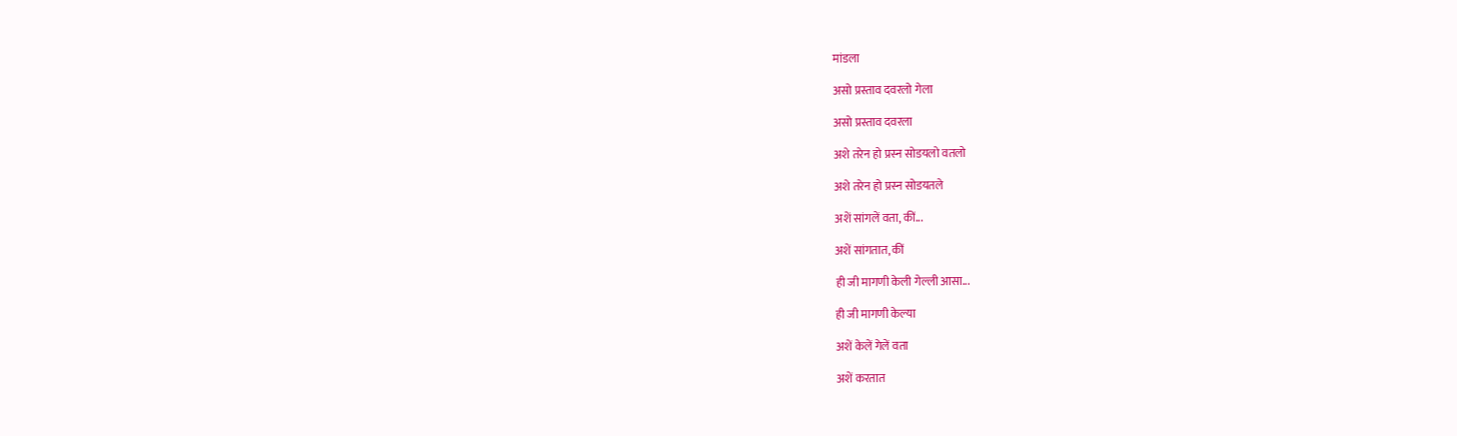मांडला

असो प्रस्ताव दवरलो गेला

असो प्रस्ताव दवरला

अशे तरेन हो प्रस्न सोडयलो वतलो

अशे तरेन हो प्रस्न सोडयतले

अशें सांगलें वता, कीं...

अशें सांगतात, कीं

ही जी मागणी केली गेल्ली आसा...

ही जी मागणी केल्या

अशें केलें गेलें वता

अशें करतात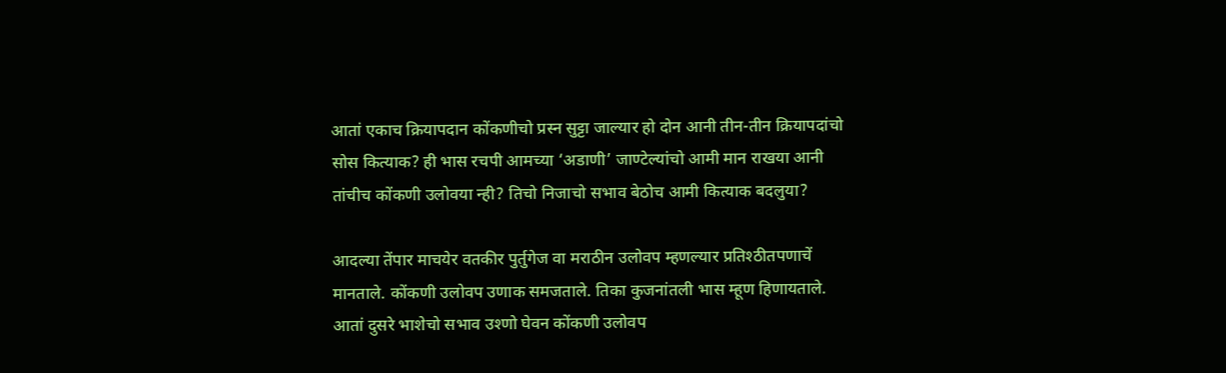आतां एकाच क्रियापदान कोंकणीचो प्रस्न सुट्टा जाल्यार हो दोन आनी तीन-तीन क्रियापदांचो सोस कित्याक? ही भास रचपी आमच्या ‘अडाणी’ जाण्टेल्यांचो आमी मान राखया आनी तांचीच कोंकणी उलोवया न्ही? तिचो निजाचो सभाव बेठोच आमी कित्याक बदलुया?

आदल्या तेंपार माचयेर वतकीर पुर्तुगेज वा मराठीन उलोवप म्हणल्यार प्रतिश्ठीतपणाचें मानताले. कोंकणी उलोवप उणाक समजताले. तिका कुजनांतली भास म्हूण हिणायताले. आतां दुसरे भाशेचो सभाव उश्णो घेवन कोंकणी उलोवप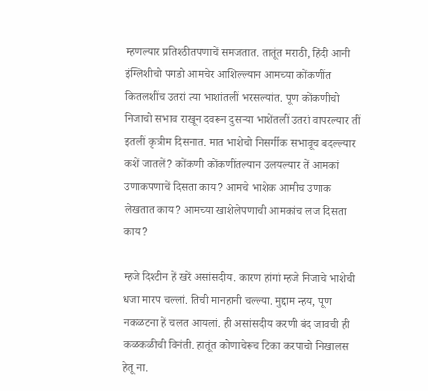म्हणल्यार प्रतिश्ठीतपणाचें समजतात. तातूंत मराठी, हिंदी आनी इंग्लिशीचो पगडो आमचेर आशिल्ल्यान आमच्या कोंकणींत कितलशींच उतरां त्या भाशांतलीं भरसल्यांत. पूण कोंकणीचो निजाचो सभाव राखून दवरून दुसऱ्या भाशेंतलीं उतरां वापरल्यार तीं इतलीं कृत्रीम दिसनात. मात भाशेचो निसर्गीक सभावूच बदल्ल्यार कशें जातलें? कोंकणी कोंकणींतल्यान उलयल्यार तें आमकां उणाकपणाचें दिसता काय? आमचे भाशेक आमीच उणाक लेखतात काय? आमच्या खाशेलेपणाची आमकांच लज दिसता काय?

म्हजे दिश्टीन हें खरें असांसदीय. कारण हांगां म्हजे निजाचे भाशेची धजा मारप चल्लां. तिची मानहानी चल्ल्या. मुद्दाम न्हय, पूण नकळटना हें चलत आयलां. ही असांसदीय करणी बंद जावची ही कळकळीची विनंती. हातूंत कोणाचेरूच टिका करपाचो निखालस हेतू ना.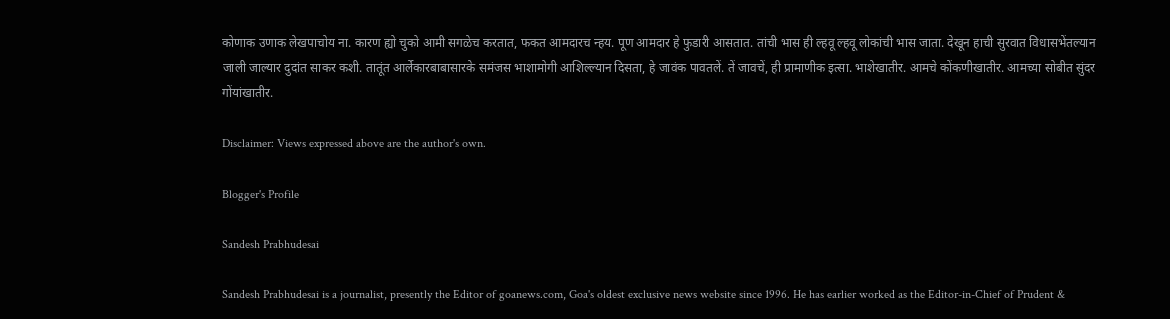कोणाक उणाक लेखपाचोय ना. कारण ह्यो चुको आमी सगळेच करतात, फकत आमदारच न्हय. पूण आमदार हे फुडारी आसतात. तांची भास ही ल्हवू ल्हवू लोकांची भास जाता. देखून हाची सुरवात विधासभेंतल्यान जाली जाल्यार दुदांत साकर कशी. तातूंत आर्लेकारबाबासारके समंजस भाशामोगी आशिल्ल्यान दिसता, हे जावंक पावतलें. तें जावचें, ही प्रामाणीक इत्सा. भाशेखातीर. आमचे कोंकणीखातीर. आमच्या सोबीत सुंदर गोंयांखातीर.

Disclaimer: Views expressed above are the author's own.

Blogger's Profile

Sandesh Prabhudesai

Sandesh Prabhudesai is a journalist, presently the Editor of goanews.com, Goa's oldest exclusive news website since 1996. He has earlier worked as the Editor-in-Chief of Prudent &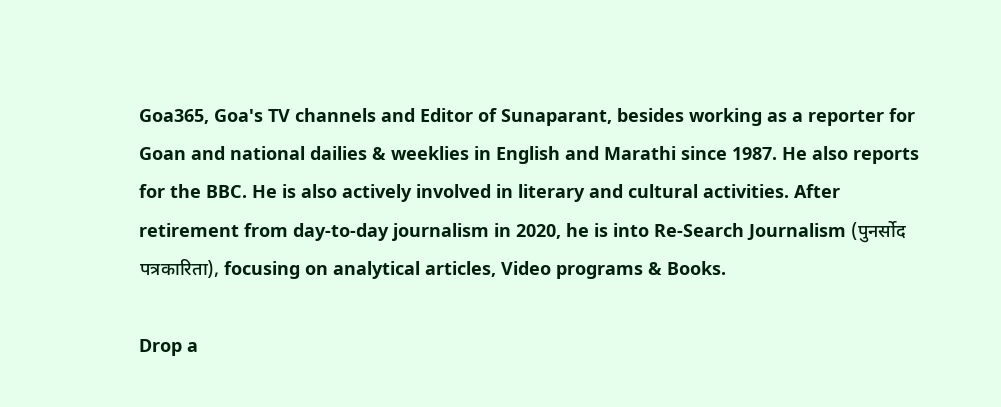Goa365, Goa's TV channels and Editor of Sunaparant, besides working as a reporter for Goan and national dailies & weeklies in English and Marathi since 1987. He also reports for the BBC. He is also actively involved in literary and cultural activities. After retirement from day-to-day journalism in 2020, he is into Re-Search Journalism (पुनर्सोद पत्रकारिता), focusing on analytical articles, Video programs & Books.

Drop a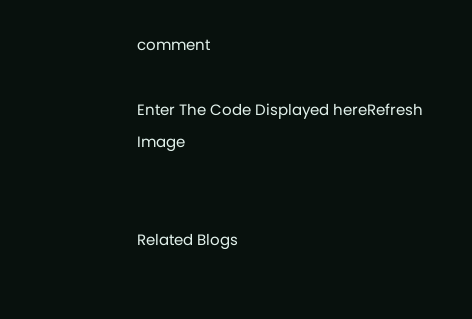comment

Enter The Code Displayed hereRefresh Image


Related Blogs